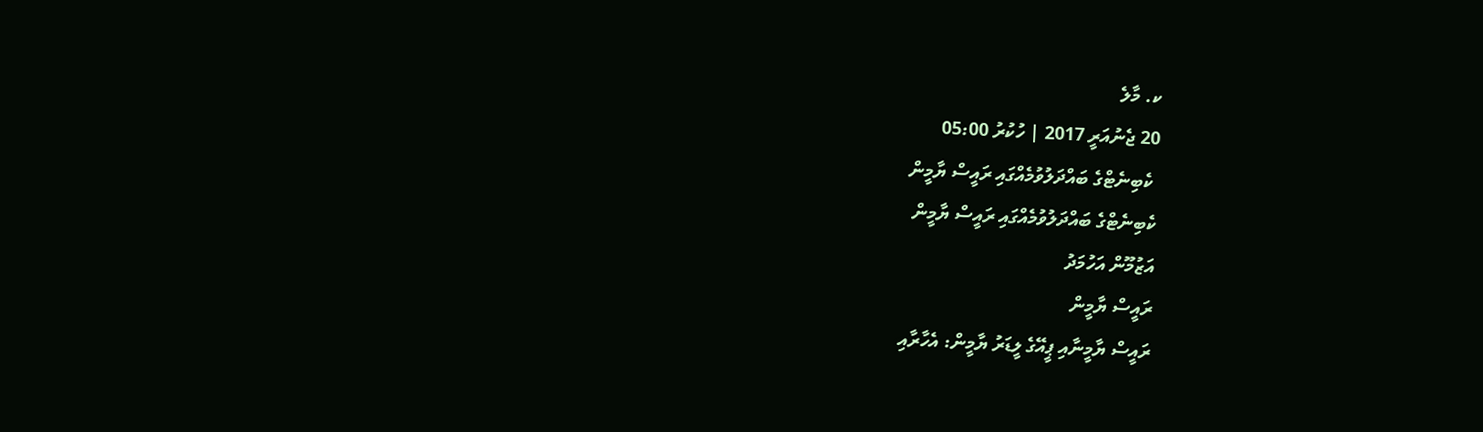ކ. މާލެ
20 ޖެނުއަރީ 2017 | ހުކުރު 05:00
 ކެބިނެޓްގެ ބައްދަލުވުމެއްގައި ރައީސް ޔާމީން
ކެބިނެޓްގެ ބައްދަލުވުމެއްގައި ރައީސް ޔާމީން
އަޒުމޫން އަހުމަދު
ރައީސް ޔާމީން
ރައީސް ޔާމީނާއި ޕީއޭގެ ލީޑަރު ޔާމީން: އެހާރާއި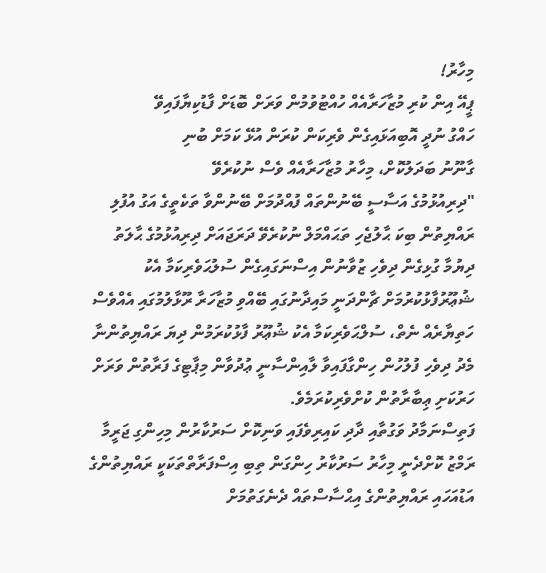މިހާރު!
ޕީއޭ އިން ކުރި މުޒާހަރާއެއް ހުއްޓުވުމުން ވަރަށް ބޮޑަށް ފާޑުކިޔާފައިވޭ
ހައްގު ނުދީ އޮބިއަޅައިގެން ވެރިކަން ކުރަން އުޅޭ ކަމަށް ބުނި
ގާނޫނު ބަދަލުކޮށް، މިހާރު މުޒާހަރާއެއް ވެސް ނުކުރެވޭ
"ދިރިއުޅުމުގެ އަސާސީ ބޭނުންތައް ފުއްދުމަށް ބޭނުންވާ ތަކެތީގެ އަގު އުފުލި ރައްޔިތުން ބިކަ ޙާލުޖެހި ތަޙައްމަލް ނުކުރެވޭ ދަރަޖައަށް ދިރިއުޅުމުގެ ޙާލަތު ދިޔުމާ ގުޅިގެން ދިވެހި ޒުވާނުން އިސްނަގައިގެން ސުލުޙަވެރިކަމާ އެކު ޝުޢޫރުފާޅުކުރުމަށް ޗާންދަނީ މައިދާނުގައި ބޭއްވި މުޒާހަރާ ރޫޅާލުމުގައި އެއްވެސް ހަތިޔާރެއް ނެތް، ސުލްޙަވެރިކަމާ އެކު ޝުޢޫރު ފާޅުކުރަމުން ދިޔަ ރައްޔިތުންނާ މެދު ދިވެހި ފުލުހުން ހިންގާފައިވާ ލާއިންސާނީ ޢުދުވާން މިޕާޓިގެ ފަރާތުން ވަރަށް ހަރުކަށި ޢިބާރާތުން ކުށްވެރިކުރަމެވެ.
ފަތިސްނަމާދު ވަގުތާއި ދާދި ކައިރިވެފައި ވަނިކޮށް ސަރުކާރުން މިހިންގި ޖަރީމާ ރަމްޒު ކޮށްދެނީ މިހާރު ސަރުކާރު ހިންގަން ތިބި އިސްފަރާތްތަކަކީ ރައްޔިތުންގެ އަޑުއަހައި ރައްޔިތުންގެ އިޙްސާސްތައް ދެނެގަތުމަށް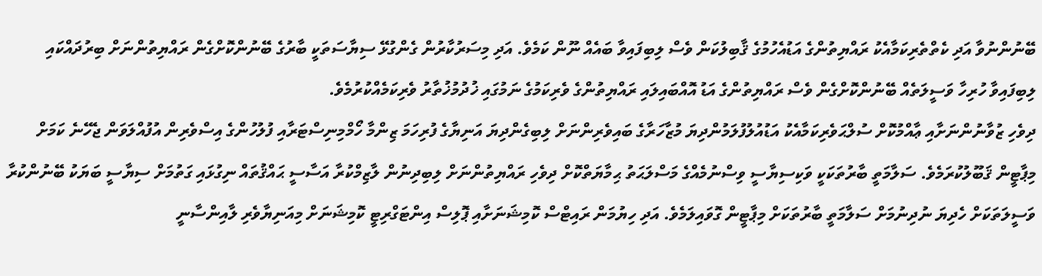ބޭނުންނުވާ އަދި ކެތްތެރިކަމާއެކު ރައްޔިތުންގެ އަޑުއެހުމުގެ ޤާބިލުކަން ވެސް ލިބިފައިވާ ބައެއް ނޫން ކަމެވެ. އަދި މިސަރުކާރުން ގެންގުޅޭ ސިޔާސަތަކީ ބާރުގެ ބޭނުންކޮށްގެން ރައްޔިތުންނަށް ބިރުދައްކައި ލިބިފައިވާ ހުރިހާ ވަސީލަތެއް ބޭނުންކޮށްގެން ވެސް ރައްޔިތުންގެ އަޑު އޮއްބައިލައި ރައްޔިތުންގެ ވެރިކަމުގެ ނަމުގައި ޚުދުމުޚުތާރު ވެރިކަމެއްކުރުމެވެ.
ދިވެހި ޒުވާނުންނަށާއި ޢާއްމުކޮށް ސުލްޙަވެރިކަމާއެކު އަޑުއުލުފުލަމުންދިޔަ މުޒާހަރާގެ ބައިވެރިންނަށް ލިބިގެންދިޔަ އަނިޔާގެ ފުރިހަމަ ޒިންމާ ހޯމްމިނިސްޓަރާއި ފުލުހުންގެ އިސްވެރިން އުފުއްލަވަން ޖެހޭނެ ކަމަށް މިޕާޓީން ޤަބޫލުކުރަމެވެ. ސަލާމަތީ ބާރުތަކަކީ ވަކިސިޔާސީ ވިސްނުމެއްގެ މަސްލަޙަތު ޙިމާޔަތްކޮށް ދިވެހި ރައްޔިތުންނަށް ލިބިދިނުން ލާޒިމްކުރާ އަސާސީ ޙައްޤުތައް ނިގުޅައި ގަތުމަށް ސިޔާސީ ބަޔަކު ބޭނުންކުރާ ވަސީލަތަކަށް ހެދިޔަ ނުދިނުމަށް ސަލާމަތީ ބާރުތަކަށް މިޕާޓީން ގޮވައިލަމެވެ. އަދި ހިޔުމަން ރައިޓްސް ކޮމިޝަނަށާއި ޕޮލިސް އިންޓަގްރިޓީ ކޮމިޝަނަށް މިއަނިޔާވެރި ލާއިންސާނީ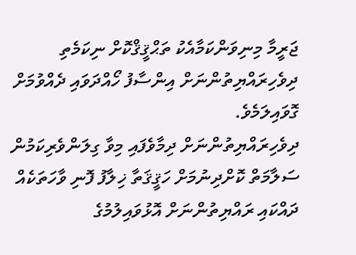ޖަރީމާ މިނިވަންކަމާއެކު ތަޙްޤީޤްކޮށް ނިކަމެތި ދިވެހިރައްޔިތުންނަށް އިންސާފު ހޯއްދަވައި ދެއްވުމަށް ގޮވައިލަމެވެ.
ދިވެހިރައްޔިތުންނަށް ދިމާވެފައި މިވާ ގިލަންވެރިކަމުން ސަލާމަތް ކޮށްދިނުމަށް ހަޤީޤަތާ ޚިލާފު ފޮނި ވާހަތަކެއް ދައްކައި ރައްޔިތުންނަށް އޮޅުވައިލުމުގެ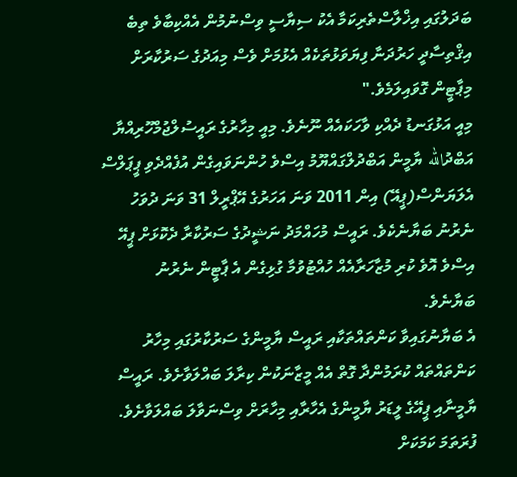ބަދަލުގައި އިޚްލާސްތެރިކަމާ އެކު ސިޔާސީ ވިސްނުމުން އެއްކިބާވެ ތިބެ އިޤްތިސާދީ ހަރުދަނާ ފިޔަވަޅުތަކެއް އެޅުމަށް ވެސް މިއަދުގެ ސަރުކާރަށް މިޕާޓީން ގޮވައިލަމެވެ."
މިއީ އަޅުގަނޑު ދެއްކި ވާހަކައެއް ނޫނެވެ. މިއީ މިހާރުގެ ރައީސުލްޖުމްހޫރިއްޔާ އަބްދުالله ޔާމީން އަބްދުލްގައްޔޫމު އިސްވެ ހުންނަވައިގެން އުފެއްދެވި ޕީޕަލްސް އެލަޔަންސް(ޕީއޭ) އިން 2011 ވަނަ އަހަރުގެ އޭޕްރީލް 31 ވަނަ ދުވަހު ނެރުނު ބަޔާނެކެވެ. ރައީސް މުހައްމަދު ނަޝީދުގެ ސަރުކާރާ ދެކޮޅަށް ޕީއޭ އިސްވެ އޮވެ ކުރި މުޒާހަރާއެއް ހުއްޓުވުމާ ގުޅިގެން އެ ޕާޓީން ނެރުނު ބަޔާނެވެ.
އެ ބަޔާނުގައިވާ ކަންތައްތަކާއި ރައީސް ޔާމީންގެ ސަރުކާރުގައި މިހާރު ކަންތައްތައް ކުރަމުންދާ ގޮތް އެއް މީޒާނަކުން ކިރާލަ ބައްލަވާށެވެ. ރައީސް ޔާމީނާއި ޕީއޭގެ ލީޑަރު ޔާމީންގެ އެހާރާއި މިހާރަށް ވިސްނަވާލަ ބައްލަވާށެވެ.
ފުރަތަމަ ކަމަކަށް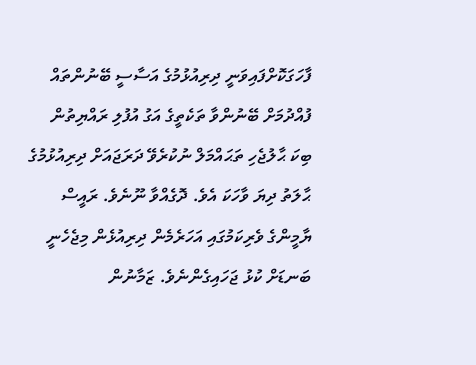ފާހަގަކޮށްފައިވަނީ ދިރިއުޅުމުގެ އަސާސީ ބޭނުންތައް ފުއްދުމަށް ބޭނުންވާ ތަކެތީގެ އަގު އުފުލި ރައްޔިތުން ބިކަ ޙާލުޖެހި ތަޙައްމަލް ނުކުރެވޭ ދަރަޖައަށް ދިރިއުޅުމުގެ ޙާލަތު ދިޔަ ވާހަކަ އެވެ. ދޮގެއްވާ ނޫނެވެ. ރައީސް ޔާމީންގެ ވެރިކަމުގައި އަހަރެމެން ދިރިއުޅެން މިޖެހެނީ ބަނޑަށް ކުޅު ޖަހައިގެންނެވެ. ޒަމާނުން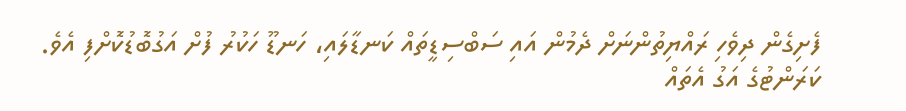ފެށިގެން ދިވެހި ރައްޔިތުންނަށް ދެމުން އައި ސަބްސިޑީތައް ކަނޑާލައި، ހަނޑޫ ހަކުރު ފުށް އަގުބޮޑުކޮށްފި އެވެ. ކަރަންޓުގެ އަގު އެތައް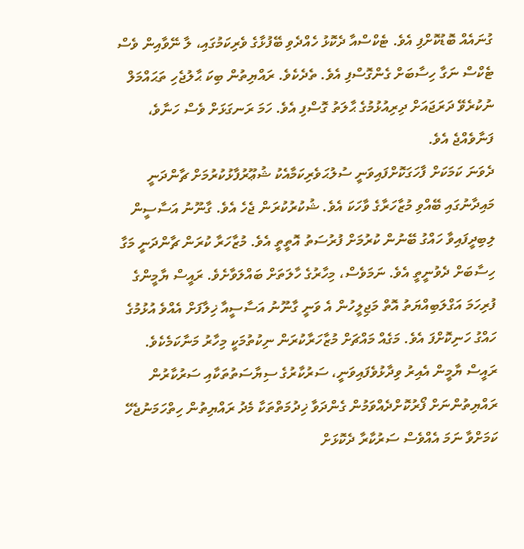ގުނައެއް ބޮޑުކޮށްފި އެވެ. ޓެކްސްއާ ދެކޮޅު ހެއްދެވި ބޭފުޅާގެ ވެރިކަމުގައި، ލާ ނޭވާއިން ވެސް ޓެކްސް ނަގާ ހިސާބަށް ގެންގޮސްފި އެވެ. ތެދެކެވެ. ރައްޔިތުން ބިކަ ޙާލުޖެހި ތަޙައްމަލް ނުކުރެވޭ ދަރަޖައަށް ދިރިއުޅުމުގެ ޙާލަތު ގޮސްފި އެވެ. ހަމަ ރަނގަޅަށް ވެސް ހަނާވެ، ފަނާވެއްޖެ އެވެ.
ދެވަނަ ކަމަކަށް ފާހަގަކޮށްފައިވަނީ ސުލުޙަވެރިކަމާއެކު ޝުޢޫރުފާޅުކުރުމަށް ޗާންދަނީ މައިދާނުގައި ބޭއްވި މުޒާހަރާގެ ވާހަކަ އެވެ. ޝުކުރުކުރަން ޖެހެ އެވެ. ގާނޫނު އަސާސީން ލިބިދީފައިވާ ހައްގު ބޭނުން ކުރުމަށް ފުރުސަތު އޮތީތީ އެވެ. މުޒާހަރާ ކުރަން ޗާންދަނީ މަގާ ހިސާބަށް ދެވުނީތީ އެވެ. ނަމަވެސް، މިހާރުގެ ހާލަތަށް ބައްލަވާށެވެ. ރައީސް ޔާމީންގެ ފުރިހަމަ އަގްލަބިއްޔަތު އޮތް މަޖިލީހުން އެ ވަނީ ގާނޫނު އަސާސީއާ ޚިލާފަށް އެއްވެ އުޅުމުގެ ހައްގު ހަނިކޮށްފަ އެވެ. މަގެއް މައްޗަށް މުޒާހަރާކުރަން ނިކުތުމަކީ މިހާރު މަނާކަމެކެވެ.
ރައީސް ޔާމީން އެއިރު ވިދާޅުވެފައިވަނީ، ސަރުކާރުގެ ސިޔާސަތުތަކާއި ސަރުކާރުން ރައްޔިތުންނަށް ފޯރުކޮށްދެއްވަމުން ގެންދަވާ ޚިދުމަތްތަކާ މެދު ރައްޔިތުން ހިތްހަމަނުޖެހޭ ކަމަށްވާ ނަމަ އެއްވެސް ސަރުކާރާ ދެކޮޅަށް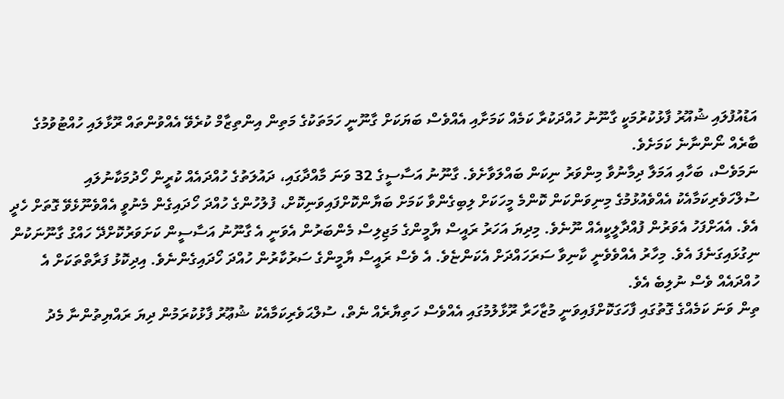އަޑުއުފުލައި ޝުއޫރު ފާޅުކުރުމަކީ ގާނޫނު ހުއްދަކުރާ ކަމެއް ކަމަށާއި އެއްވެސް ބަޔަކަށް ގާނޫނީ ހަމަތަކުގެ މަތިން އިންތިޒާމް ކުރެވޭ އެއްވުންތައް ރޫޅާލައި ހުއްޓުވުމުގެ ބާރެއް ނޯންނާނެ ކަމަށެވެ.
ނަމަވެސް، ބަހާއި އަމަލާ ދިމާނުވާ މިންވަރު ނިކަން ބައްލަވާށެވެ. ގާނޫނު އަސާސީގެ 32 ވަނަ މާއްދާގައި، ދައުލަތުގެ ހުއްދައެއް ކުރީން ހޯދުމަކާނުލައި ސުލްހަވެރިކަމާއެކު އެއްވެއުޅުމުގެ މިނިވަންކަން ކޮންމެ މީހަކަށް ލިބިގެންވާ ކަމަށް ބަޔާންކޮށްފައިވަނިކޮށް، ފުލުހުންގެ ހުއްދަ ހޯދައިގެން މެނުވީ އެއްވެނޫޅެވޭ ގޮތަށް ހެދީ އެވެ. އެއަށްފަހު އެވަރުން ފުއްދާލީކީއެއް ނޫނެވެ. މިދިޔަ އަހަރު ރައީސް ޔާމީންގެ މަޖިލިސް މެންބަރުން އެވަނީ އެ ގާނޫނު އަސާސީން ކަށަވަރުކޮށްދޭ ހައްގު ގާނޫނަކުން ނިގުޅައިގަނެފަ އެވެ. މިހާރު އެއްވެވެނީ ކާނިވާ ސަރަހައްދަށް އެކަންޏެވެ. އެ ވެސް ރައީސް ޔާމީންގެ ސަރުކާރުން ހުއްދަ ހޯދައިގެންނެވެ. އިދިކޮޅު ފަރާތްތަކަށް އެ ހުއްދައެއް ވެސް ނުލިބެ އެވެ.
ތިން ވަނަ ކަމެއްގެ ގޮތުގައި ފާހަގަކޮށްފައިވަނީ މުޒާހަރާ ރޫޅާލުމުގައި އެއްވެސް ހަތިޔާރެއް ނެތް، ސުލްޙަވެރިކަމާއެކު ޝުޢޫރު ފާޅުކުރަމުން ދިޔަ ރައްޔިތުންނާ މެދު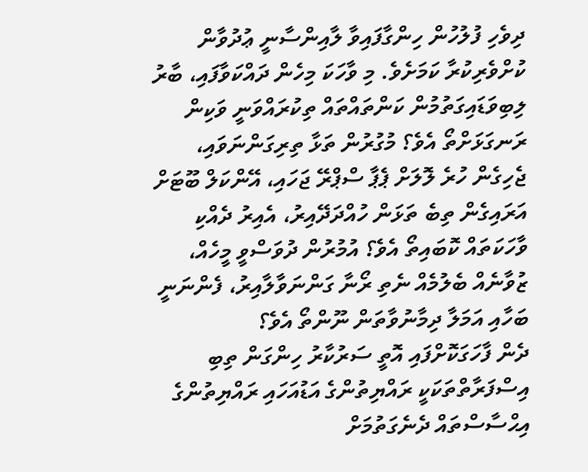ދިވެހި ފުލުހުން ހިންގާފައިވާ ލާއިންސާނީ ޢުދުވާން ކުށްވެރިކުރާ ކަމަށެވެ. މި ވާހަކަ މިހެން ދައްކަވާފައި، ބާރު ލިބިވަޑައިގަތުމުން ކަންތައްތައް ތިކުރައްވަނީ ވަކިން ރަނގަޅަށްތޯ އެވެ؟ މުގުރުން ތަޅާ ތިރިގަންނަވައި، ޖެހިގެން ހުރެ ލޮލަށް ޕެޕާ ސްޕްރޭ ޖަހައި، އޭންކަލް ބޫޓަށް އަރައިގެން ތިބެ ތަޅަން ހުއްދަދޭއިރު، އެއިރު ދެއްކި ވާހަކަތައް ކޮބައިތޯ އެވެ؟ އުމުރުން ދުވަސްވީ މީހެއް، ޒުވާނެއް ބެލުމެއް ނެތި ރޯނާ ގަންނަވާލާއިރު، ފެންނަނީ ބަހާއި އަމަލާ ދިމާނުވާތަން ނޫންތޯ އެވެ؟
ދެން ފާހަގަކޮށްފައި އޮތީ ސަރުކާރު ހިންގަން ތިބި އިސްފަރާތްތަކަކީ ރައްޔިތުންގެ އަޑުއަހައި ރައްޔިތުންގެ އިޙްސާސްތައް ދެނެގަތުމަށް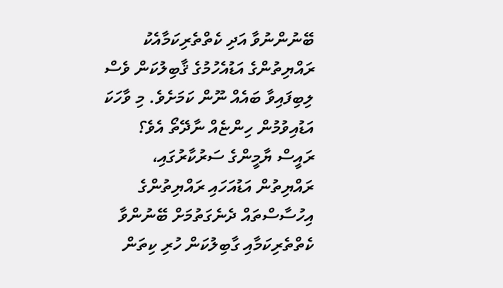ބޭނުންނުވާ އަދި ކެތްތެރިކަމާއެކު ރައްޔިތުންގެ އަޑުއެހުމުގެ ޤާބިލުކަން ވެސް ލިބިފައިވާ ބައެއް ނޫން ކަމަށެވެ. މި ވާހަކަ އަޑުއިވުމުން ހިންޏެއް ނާދޭތޯ އެވެ؟ ރައީސް ޔާމީންގެ ސަރުކާރުގައި، ރައްޔިތުން އަޑުއަހައި ރައްޔިތުންގެ އިހުސާސްތައް ދެނެގަތުމަށް ބޭނުންވާ ކެތްތެރިކަމާއި ގާބިލުކަން ހުރި ކިތަން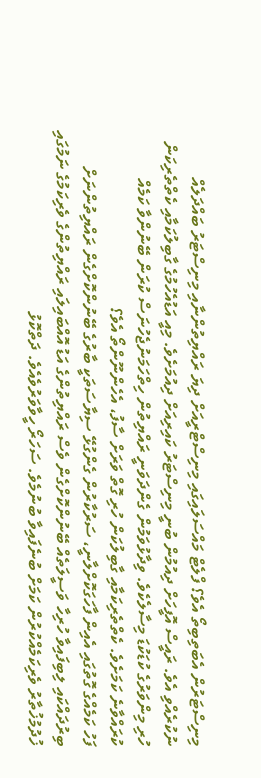މިނިސްޓަރުން އެބަތިބިތޯ އެވެ؟ ފްލެޓް މައްސަލައިގައި މިނިސްޓްރީއަށް ދިޔަ ރައްޔިތުންނާއި މިނިސްޓަރު ބައްދަލެއް ނުކުރެއްވި އެވެ. ރައީސް އޮފީހަށް ދިއުމުން ބުނީ މިނިސްޓަރު ކައިރިއަށް ދިއުމަށެވެ. މިއީ އަޑުއެހުމުގެ ގާބިލުކަމާއި ކެތްތެރިކަން ހުރި މިންވަރުގެ ކުޑަކުޑަ މިސާލެކެވެ. ވިދާޅުވަމުން ގެންދަވަނީ ރައްޔިތުން ހިތްހަމަނުޖެހުނަސް ކުރަން ބޭނުންވާ ކަމެއް ކުރައްވާނެ ކަމަށެވެ. ކެތްތެރިކަމާއި ގާބިލުކަން ހުރި ގޮތް ވަރަށް ސާފު، އެހެންނޫންތޯ އެވެ؟
ފަހު ކަމެއްގެ ގޮތުގައި އެއިން ފާހަގަކޮށްލާނީ، ސަރުކާރުން ގެންގުޅޭ ސިޔާސަތަކީ ބާރުގެ ބޭނުންކޮށްގެން ރައްޔިތުންނަށް ބިރުދައްކައި ލިބިފައިވާ ހުރިހާ ވަސީލަތެއް ބޭނުންކޮށްގެން ވެސް ރައްޔިތުންގެ އަޑު އޮއްބައިލައި ރައްޔިތުންގެ ވެރިކަމުގެ ނަމުގައި ޚުދުމުޚުތާރު ވެރިކަމެއްކުރުން ކަމަށް ބުނެފައިވާ ބުނުމެވެ. ސަހަރޯ ހީވާވަރުވެއެވެ. ދަތްކޮޅު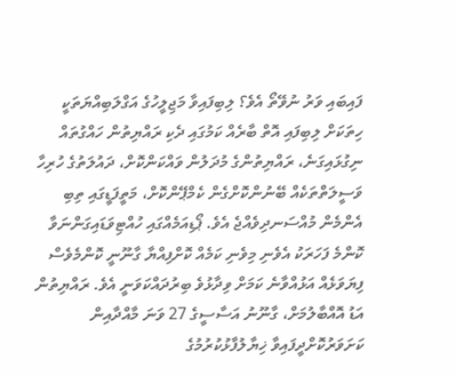ފައިބައި ވަރު ނުވޭތޯ އެވެ؟ ލިބިފައިވާ މަޖިލީހުގެ އަގްލަބިއްޔަތަކީ ހިތަކަށް ލިބިފައި އޮތް ބާރެއް ކަމުގައި ދެކި ރައްޔިތުން ހައްގުތައް ނިގުޅައިގަނެ، ރައްޔިތުންގެ މުދަލުން ވައްކަންކޮށް، ދައުލަތުގެ ހުރިހާ ވަސީލަތްތަކެއް ބޭނުންކޮށްގެން ކެމްޕޭންކޮށް، މަތީފަޑީގައި ތިބި އެންމެން މުއްސަނދިވެއްޖެ އެވެ. ޕޯޑިއަމެއްގައި ހުއްޓިވަޑައިގަންނަވާ ކޮންމެ ފަހަރަކު އެވެނި މިވެނި ކަމެއް ކޮށްފިއްޔާ ގާނޫނީ ކޮންމެވެސް ފިޔަވަޅެއް އަޅުއްވާނެ ކަމަށް ވިދާޅުވެ ބިރުދައްކަވަނީ އެވެ. ރައްޔިތުން އަޑު އޮއްބާލުމަށް، ގާނޫނު އަސާސީގެ 27 ވަނަ މާއްދާއިން ކަށަވަރުކޮށްދީފައިވާ ޚިޔާލުފާޅުކުރުމުގެ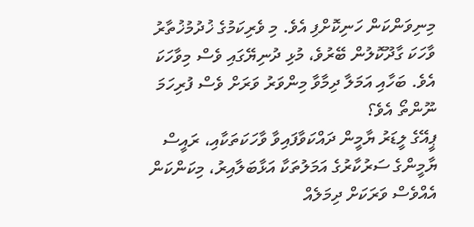މިނިވަންކަން ހަނިކޮށްފި އެވެ. މި ވެރިކަމުގެ ޚުދުމުޚުތާރު ވާހަކަ ގާދޫކޮލުން ބޭރުވެ، މުޅި ދުނިޔޭގައި ވެސް މިވާހަކަ އެވެ. ބަހާއި އަމަލާ ދިމާވާ މިންވަރު ވަރަށް ވެސް ފުރިހަމަ ނޫންތޯ އެވެ؟
ޕީއޭގެ ލީޑަރު ޔާމީން ދައްކަވާފައިވާ ވާހަކަތަކާއި، ރައީސް ޔާމީންގެ ސަރުކާރުގެ އަމަލުތަކާ އަޅާބަލާއިރު، މިކަންކަން އެއްވެސް ވަރަކަށް ދިމަލެއް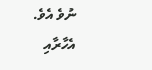ނުވެ އެވެ. އެހާރާއި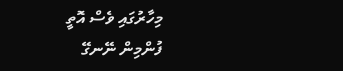މިހާރުގައި ވެސް އޮތީ ފުންމިން ނޭނގޭ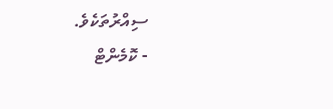ސިއްރުތަކެވެ.
- ކޮމެންޓް